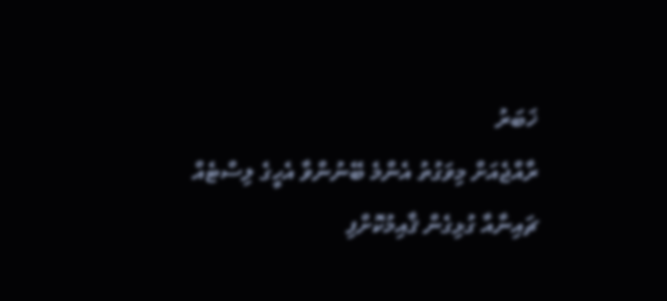ޚަބަރު
ރާއްޖެއަށް މިވަގުތު އެންމެ ބޭނުންވާ އެހީގެ ލިސްޓެއް ޗައިނާއާ ގުޅިގެން ޤާއިމުކޮށްފި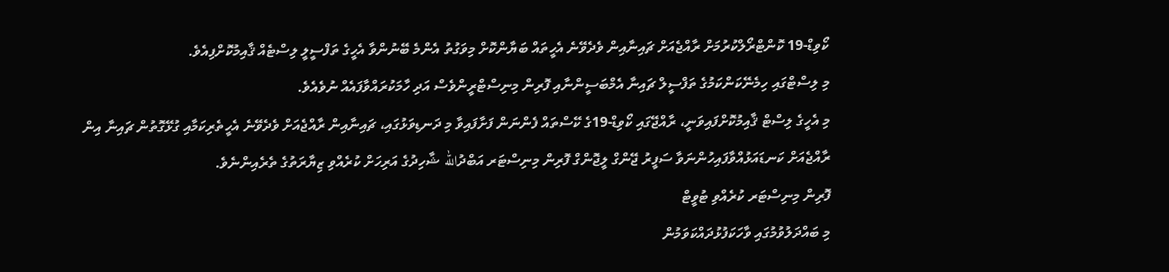ކޯވިޑް-19 ކޮންޓްރޯލްކުރުމަށް ރާއްޖެއަށް ޗައިނާއިން ވެދެވޭނެ އެހީތައް ބަޔާންކޮށް މިވަގުތު އެންމެ ބޭނުންވާ އެހީގެ ތަފްސީލީ ލިސްޓެއް ޤާއިމުކޮށްފިއެވެ.
މި ލިސްޓްގައި ހިމެނޭކަންކަމުގެ ތަފްސީލް ޗައިނާ އެމްބަސީންނާއި ފޮރިން މިނިސްޓްރީންވެސް އަދި ހާމަކުރައްވާފައެއް ނުވެއެވެ.
މި އެހީގެ ލިސްޓް ޤާއިމުކޮށްފައިވަނީ، ރާއްޖޭގައި ކޯވިޑް-19ގެ ކޭސްތައް ފެންނަން ފަށާފައިވާ މި ދަނޑިވަޅުގައި، ޗައިނާއިން ރާއްޖެއަށް ވެދެވޭނެ އެހީތެރިކަމާއި ގުޅޭގޮތުން ޗައިނާ އިން ރާއްޖެއަށް ކަނޑައަޅުއްވާފައިހުންނަވާ ސަފީރު ޖޭންގް ލީޖޮންގް ފޮރިން މިނިސްޓަރ އަބްދުالله ޝާހިދުގެ އަރިހަށް ކުރެއްވި ޒިޔާރަތުގެ ތެރެއިންނެވެ.
ފޮރިން މިނިސްޓަރ ކުރެއްވި ޓުވީޓް
މި ބައްދަލުވުމުގައި ވާހަކަފުޅުދައްކަވަމުން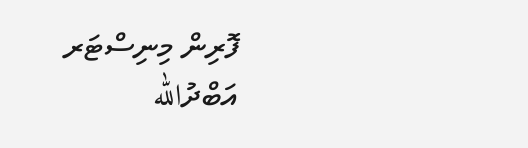ފޮރިން މިނިސްޓަރ އަބްދުالله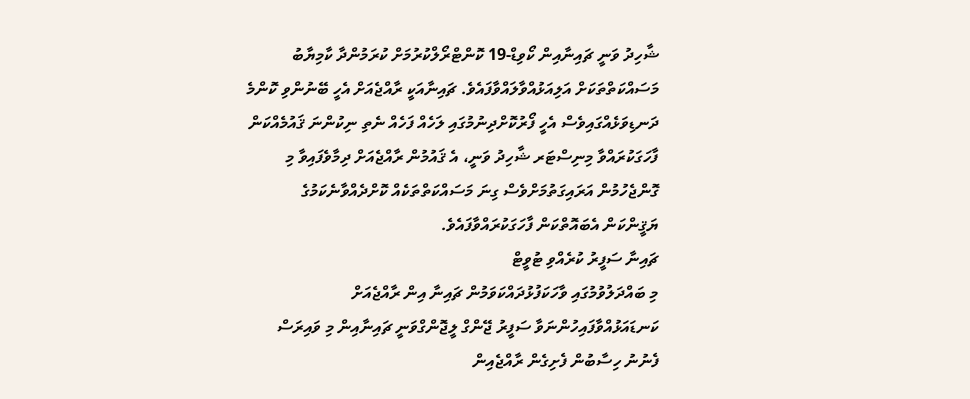ޝާހިދު ވަނީ ޗައިނާއިން ކޯވިޑް-19 ކޮންޓްރޯލްކުރުމަށް ކުރަމުންދާ ކާމިޔާބު މަސައްކަތްތަކަށް އަލިއަޅުއްވާލައްވާފައެވެ. ޗައިނާއަކީ ރާއްޖެއަށް އެހީ ބޭނުންވި ކޮންމެ ދަނޑިވަޅެއްގައިވެސް އެހީ ފޯރުކޮށްދިނުމުގައި ލަހެއް ފަހެއް ނެތި ނިކުންނަ ޤައުމެއްކަން ފާހަގަކުރައްވާ މިނިސްޓަރ ޝާހިދު ވަނީ، އެ ޤައުމުން ރާއްޖެއަށް ދިމާވެފައިވާ މި ގޮންޖެހުމުން އަރައިގަތުމަށްވެސް ގިނަ މަސައްކަތްތަކެއް ކޮށްދެއްވާނެކަމުގެ ޔަޤީންކަން އެބައޮތްކަން ފާހަގަކުރައްވާފައެވެ.
ޗައިނާ ސަފީރު ކުރެއްވި ޓުވީޓް
މި ބައްދަލުވުމުގައި ވާހަކަފުޅުދައްކަވަމުން ޗައިނާ އިން ރާއްޖެއަށް ކަނޑައަޅުއްވާފައިހުންނަވާ ސަފީރު ޖޭންގް ލީޖޮންގްވަނީ ޗައިނާއިން މި ވައިރަސް ފެނުނު ހިސާބުން ފެށިގެން ރާއްޖެއިން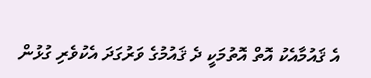އެ ޤައުމާއެކު އޮތް އޮތުމަކީ ދެ ޤައުމުގެ ވަރުގަދަ އެކުވެރި ގުޅުން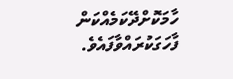ހާމަކޮށްދޭކަމެއްކަން ފާހަގަކުރައްވާފައެވެ.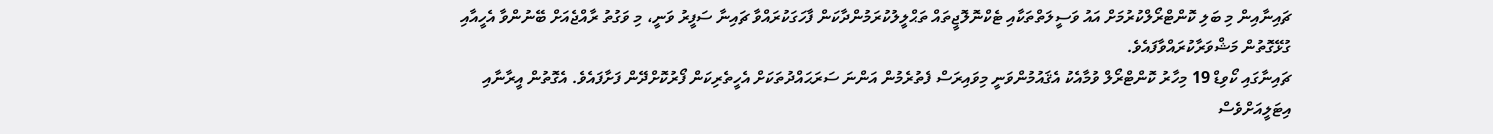ޗައިނާއިން މި ބަލި ކޮންޓްރޯލްކުރުމަށް އައު ވަސީލަތްތަކާއި ޓެކްނޮލޮޖީތައް ތަޙްލީލުކުރަމުންދާކަން ފާހަގަކުރައްވާ ޗައިނާ ސަފީރު ވަނީ، މި ވަގުތު ރާއްޖެއަށް ބޭނުންވާ އެހީއާއި ގުޅޭގޮތުން މަޝްވަރާކުރައްވާފައެވެ.
ޗައިނާގައި ކޯވިޑް 19 މިހާރު ކޮންޓްރޯލް ވުމާއެކު އެޤައުމުންވަނީ މިވައިރަސް ފެތުރެމުން އަންނަ ސަރަޙައްދުތަކަށް އެހީތެރިކަން ފޯރުކޮށްދޭން ފަށާފައެވެ. އެގޮތުން އީރާނާއި އިޓަލީއަށްވެސް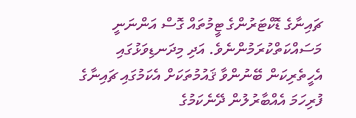ޗައިނާގެ ޑޮކްޓަރުންގެ ޓީމުތައް ގޮސް އަންނަނީ މަސައްކަތްކުރަމުންނެވެ. އަދި މިދަނޑިވަޅުގައި އެހީތެރިކަން ބޭނުންވާ ޤައުމުތަކަށް އެކަމުގައި ޗައިނާގެ ފުރިހަމަ އެއްބާރުލުން ދޭނެކަމުގެ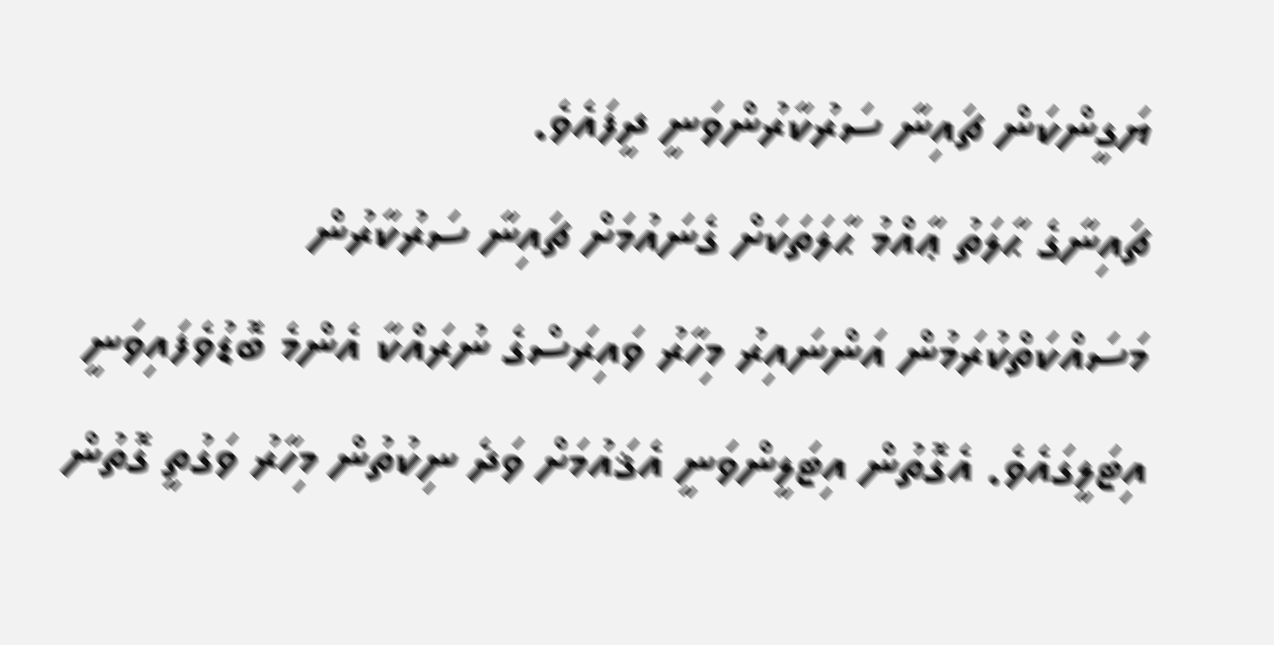ޔަގީންކަން ޗައިނާ ސަރުކާރުންވަނީ ދީފައެވެ.
ޗައިނާގެ ޙާލަތު ޢާއްމު ޙާލަތަކަށް ގެނައުމަށް ޗައިނާ ސަރުކާރުން މަސައްކަތްކުރަމުން އަންނައިރު މިހާރު ވައިރަސްގެ ނުރައްކާ އެންމެ ބޮޑުވެފައިވަނީ އިޓަލީގައެވެ. އެގޮތުން އިޓަލީންވަނީ އެޤައުމަށް ވަދެ ނިކުތުން މިހާރު ވަގުތީ ގޮތުން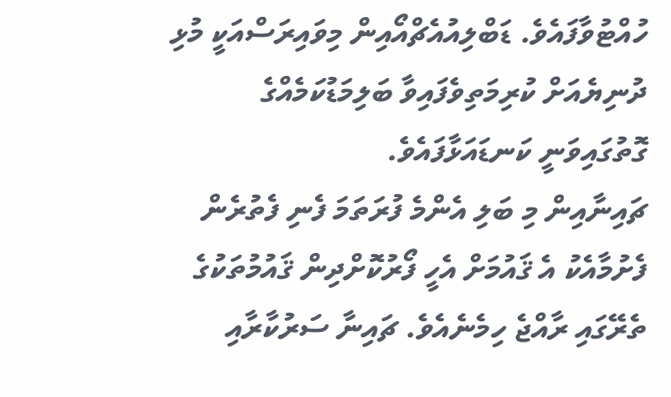ހުއްޓުވާފައެވެ. ޑަބްލިއުއެޗްއޯއިން މިވައިރަސްއަކީ މުޅި ދުނިޔެއަށް ކުރިމަތިވެފައިވާ ބަލިމަޑުކަމެއްގެ ގޮތުގައިވަނީ ކަނޑައަޅާފައެވެ.
ޗައިނާއިން މި ބަލި އެންމެ ފުރަތަމަ ފެނި ފެތުރެން ފެށުމާއެކު އެ ޤައުމަށް އެހީ ފޯރުކޮށްދިން ޤައުމުތަކުގެ ތެރޭގައި ރާއްޖެ ހިމެނެއެވެ. ޗައިނާ ސަރުކާރާއި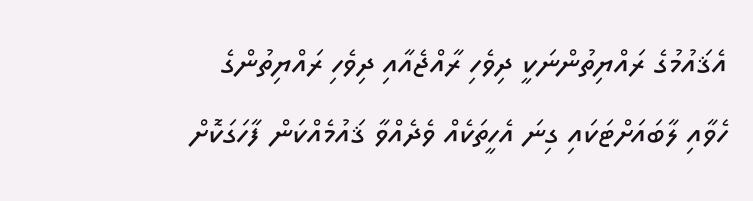އެޤައުމުގެ ރައްޔިތުންނަކީ ދިވެހި ރާއްޖެއާއި ދިވެހި ރައްޔިތުންގެ ހެވާއި ލާބައަށްޓަކައި ގިނަ އެހީތަކެއް ވެދެއްވާ ޤައުމެއްކަން ފާހަގަކޮށް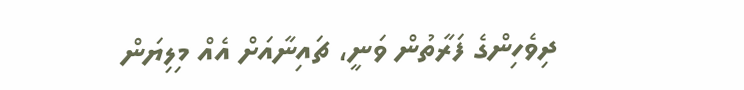ދިވެހިންގެ ފަރާތުން ވަނީ، ޗައިނާއަށް އެއް މިލިޔަން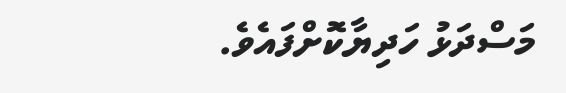މަސްދަޅު ހަދިޔާކޮށްފައެވެ.